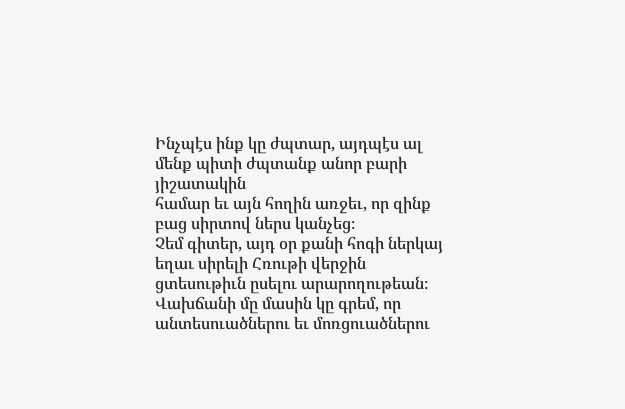Ինչպէս ինք կը ժպտար, այդպէս ալ մենք պիտի ժպտանք անոր բարի յիշատակին
համար եւ այն հողին առջեւ, որ զինք բաց սիրտով ներս կանչեց։
Չեմ գիտեր, այդ օր քանի հոգի ներկայ եղաւ սիրելի Հռութի վերջին ցտեսութիւն ըսելու արարողութեան։ Վախճանի մը մասին կը գրեմ, որ անտեսուածներու եւ մոռցուածներու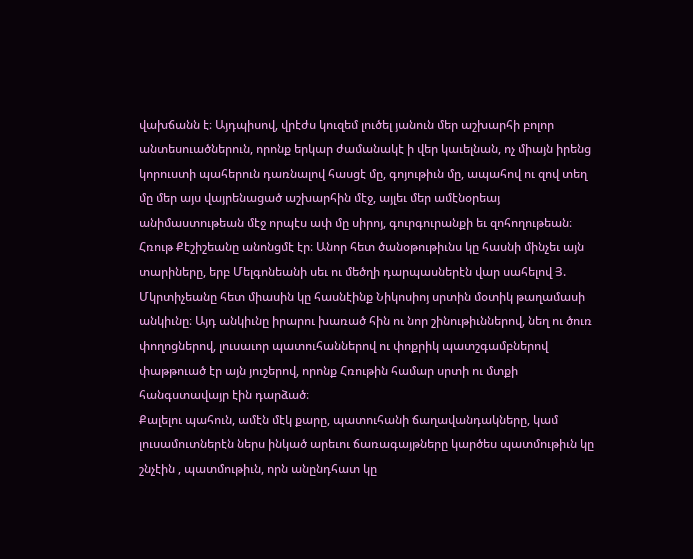վախճանն է։ Այդպիսով, վրէժս կուզեմ լուծել յանուն մեր աշխարհի բոլոր անտեսուածներուն, որոնք երկար ժամանակէ ի վեր կաւելնան, ոչ միայն իրենց կորուստի պահերուն դառնալով հասցէ մը, գոյութիւն մը, ապահով ու զով տեղ մը մեր այս վայրենացած աշխարհին մէջ, այլեւ մեր ամէնօրեայ անիմաստութեան մէջ որպէս ափ մը սիրոյ, գուրգուրանքի եւ զոհողութեան։
Հռութ Քէշիշեանը անոնցմէ էր։ Անոր հետ ծանօթութիւնս կը հասնի մինչեւ այն տարիները, երբ Մելգոնեանի սեւ ու մեծղի դարպասներէն վար սահելով Յ. Մկրտիչեանը հետ միասին կը հասնէինք Նիկոսիոյ սրտին մօտիկ թաղամասի անկիւնը։ Այդ անկիւնը իրարու խառած հին ու նոր շինութիւններով, նեղ ու ծուռ փողոցներով, լուսաւոր պատուհաններով ու փոքրիկ պատշգամբներով փաթթուած էր այն յուշերով, որոնք Հռութին համար սրտի ու մտքի հանգստավայր էին դարձած։
Քալելու պահուն, ամէն մէկ քարը, պատուհանի ճաղավանդակները, կամ լուսամուտներէն ներս ինկած արեւու ճառագայթները կարծես պատմութիւն կը շնչէին , պատմութիւն, որն անընդհատ կը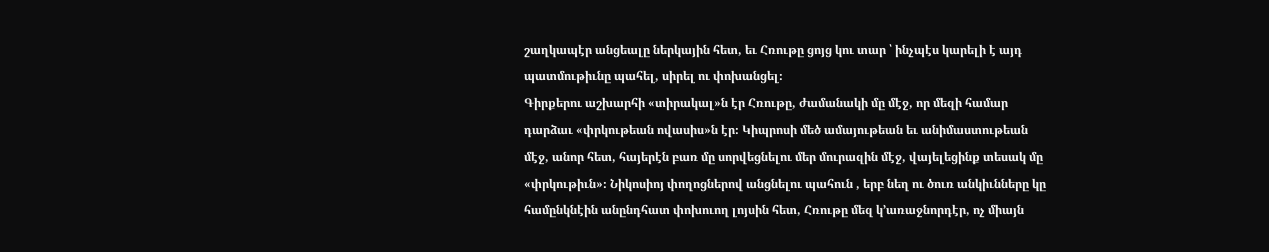շաղկապէր անցեալը ներկային հետ, եւ Հռութը ցոյց կու տար ՝ ինչպէս կարելի է այդ պատմութիւնը պահել, սիրել ու փոխանցել։
Գիրքերու աշխարհի «տիրակալ»ն էր Հռութը, ժամանակի մը մէջ, որ մեզի համար դարձաւ «փրկութեան ովասիս»ն էր։ Կիպրոսի մեծ ամայութեան եւ անիմաստութեան մէջ, անոր հետ, հայերէն բառ մը սորվեցնելու մեր մուրազին մէջ, վայելեցինք տեսակ մը «փրկութիւն»։ Նիկոսիոյ փողոցներով անցնելու պահուն , երբ նեղ ու ծուռ անկիւնները կը համընկնէին անընդհատ փոխուող լոյսին հետ, Հռութը մեզ կ՚առաջնորդէր, ոչ միայն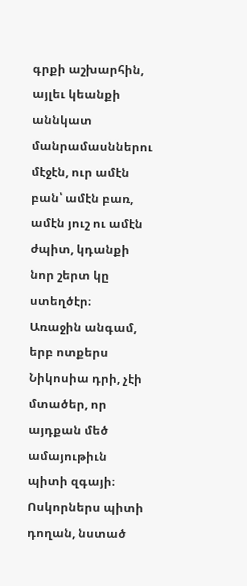գրքի աշխարհին, այլեւ կեանքի աննկատ մանրամասններու մէջէն, ուր ամէն բան՝ ամէն բառ, ամէն յուշ ու ամէն ժպիտ, կդանքի նոր շերտ կը ստեղծէր։
Առաջին անգամ, երբ ոտքերս Նիկոսիա դրի, չէի մտածեր, որ այդքան մեծ ամայութիւն պիտի զգայի։ Ոսկորներս պիտի դողան, նստած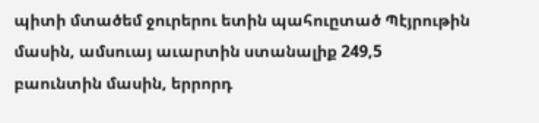պիտի մտածեմ ջուրերու ետին պահուըտած Պէյրութին մասին, ամսուայ աւարտին ստանալիք 249,5 բաունտին մասին, երրորդ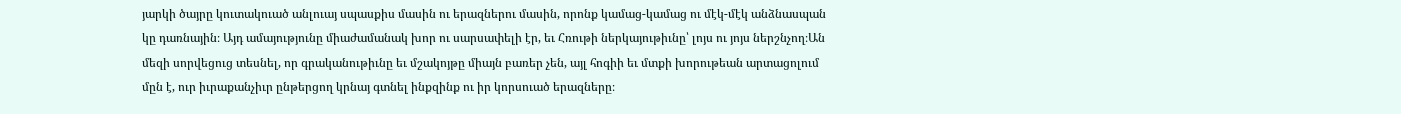յարկի ծայրը կուտակուած անլուայ սպասքիս մասին ու երազներու մասին, որոնք կամաց-կամաց ու մէկ-մէկ անձնասպան կը դառնային։ Այդ ամայությունը միաժամանակ խոր ու սարսափելի էր, եւ Հռութի ներկայութիւնը՝ լոյս ու յոյս ներշնչող։Ան մեզի սորվեցուց տեսնել, որ գրականութիւնը եւ մշակոյթը միայն բառեր չեն, այլ հոգիի եւ մտքի խորութեան արտացոլում մըն է, ուր իւրաքանչիւր ընթերցող կրնայ գտնել ինքզինք ու իր կորսուած երազները։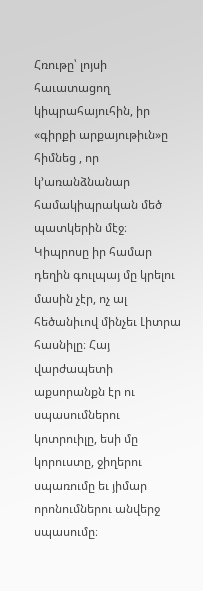Հռութը՝ լոյսի հաւատացող կիպրահայուհին, իր «գիրքի արքայութիւն»ը հիմնեց , որ կ՚առանձնանար համակիպրական մեծ պատկերին մէջ։ Կիպրոսը իր համար դեղին գուլպայ մը կրելու մասին չէր, ոչ ալ հեծանիւով մինչեւ Լիտրա հասնիլը։ Հայ վարժապետի աքսորանքն էր ու սպասումներու կոտրուիլը, եսի մը կորուստը, ջիղերու սպառումը եւ յիմար որոնումներու անվերջ սպասումը։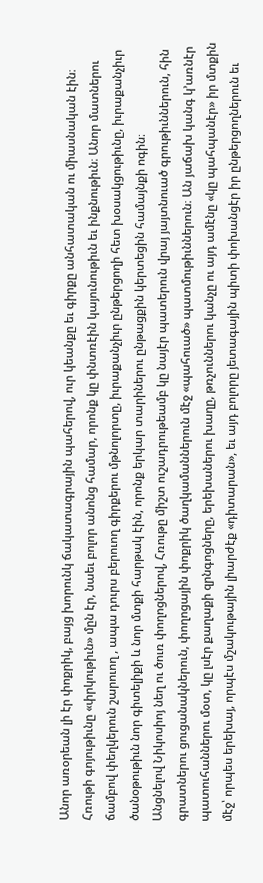Անոր առօրեան լի էր փոքրիկ, բայց խորունկ ճակատագրային պահերով, ուր կեանքը եւ գիրքը անհատական ու միասնական էին։
Հռութի գոյութիւնը «փրկութիւն» մըն էր, նաեւ բոլոր անոնց համար, որոնք կը փնտռէին կայունութիւն եւ ինքնութիւն։ Անոր մատներու ճամբով փեղկերուն շարուող , ապա դուրս բերուող գիրքերու մթնոլորտը, իւրաքանչիւր ընթերցողի հետ խօսակցութիւնը, իւրաքանչիւր ծանօթութիւն նոր գիտելիքի և նոր մտքի հարթակ էին, որոնք երկար տարիներու ընթացքին կերտեցին համայնքի ոգին։
Անցնելով Նիկոսիոյ նեղ ու ծուռ փողոցներով, Հռութը միշտ ուշադրութեամբ կը նայէր պատերուն վրայ յայտնուած գրութիւններուն, հին գրատներու ցուցանակներուն, փողոցային փոքրիկ ծաղկամաններուն մէջ «պահուած» պատմութիւններուն։ Ան յաճախ կանգ կ՚առնէր պատուհաններու մօտ, կը լսէր քաղաքի զրնգոցները, երեխաներու խաղը, թռչուններու կանչը ու այդ ամէնը «կը պահպանէր» իր մտքին մէջ՝ որպես երեխայ, որպէս մշակութային լիարժէք «դիտարան», եւ այդ բոլորը յետագային պիտի փոխանցէր իր ընթերցողներուն եւ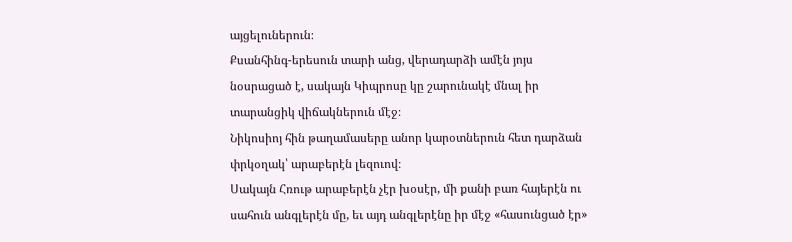այցելուներուն։
Քսանհինգ-երեսուն տարի անց, վերադարձի ամէն յոյս նօսրացած է, սակայն Կիպրոսը կը շարունակէ մնալ իր տարանցիկ վիճակներուն մէջ։
Նիկոսիոյ հին թաղամասերը անոր կարօտներուն հետ դարձան փրկօղակ՝ արաբերէն լեզուով։
Սակայն Հռութ արաբերէն չէր խօսէր, մի քանի բառ հայերէն ու սահուն անգլերէն մը, եւ այդ անգլերէնը իր մէջ «հասունցած էր»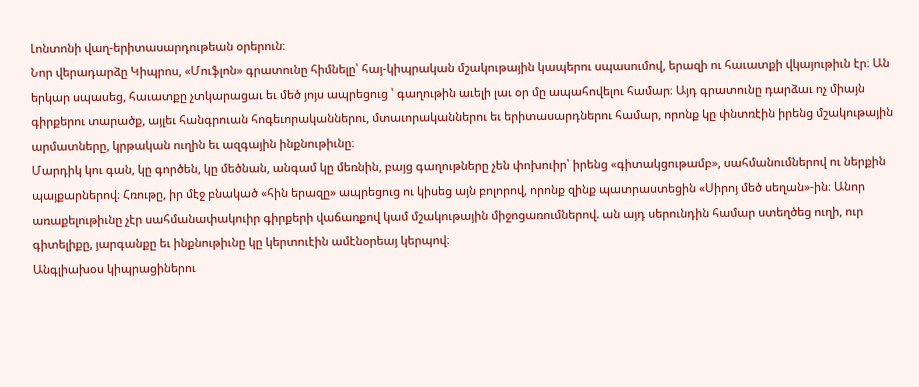Լոնտոնի վաղ-երիտասարդութեան օրերուն։
Նոր վերադարձը Կիպրոս, «Մուֆլոն» գրատունը հիմնելը՝ հայ-կիպրական մշակութային կապերու սպասումով, երազի ու հաւատքի վկայութիւն էր։ Ան երկար սպասեց, հաւատքը չտկարացաւ եւ մեծ յոյս ապրեցուց ՝ գաղութին աւելի լաւ օր մը ապահովելու համար։ Այդ գրատունը դարձաւ ոչ միայն գիրքերու տարածք, այլեւ հանգրուան հոգեւորականներու, մտաւորականներու եւ երիտասարդներու համար, որոնք կը փնտռէին իրենց մշակութային արմատները, կրթական ուղին եւ ազգային ինքնութիւնը։
Մարդիկ կու գան, կը գործեն, կը մեծնան, անգամ կը մեռնին, բայց գաղութները չեն փոխուիր՝ իրենց «գիտակցութամբ», սահմանումներով ու ներքին պայքարներով։ Հռութը, իր մէջ բնակած «հին երազը» ապրեցուց ու կիսեց այն բոլորով, որոնք զինք պատրաստեցին «Սիրոյ մեծ սեղան»-ին։ Անոր առաքելութիւնը չէր սահմանափակուիր գիրքերի վաճառքով կամ մշակութային միջոցառումներով. ան այդ սերունդին համար ստեղծեց ուղի, ուր գիտելիքը, յարգանքը եւ ինքնութիւնը կը կերտուէին ամէնօրեայ կերպով։
Անգլիախօս կիպրացիներու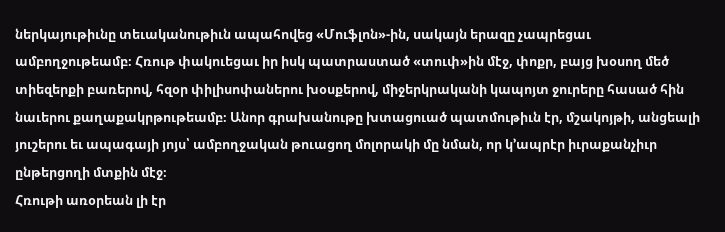ներկայութիւնը տեւականութիւն ապահովեց «Մուֆլոն»-ին, սակայն երազը չապրեցաւ ամբողջութեամբ։ Հռութ փակուեցաւ իր իսկ պատրաստած «տուփ»ին մէջ, փոքր, բայց խօսող մեծ տիեզերքի բառերով, հզօր փիլիսոփաներու խօսքերով, միջերկրականի կապոյտ ջուրերը հասած հին նաւերու քաղաքակրթութեամբ։ Անոր գրախանութը խտացուած պատմութիւն էր, մշակոյթի, անցեալի յուշերու եւ ապագայի յոյս՝ ամբողջական թուացող մոլորակի մը նման, որ կ՚ապրէր իւրաքանչիւր ընթերցողի մտքին մէջ։
Հռութի առօրեան լի էր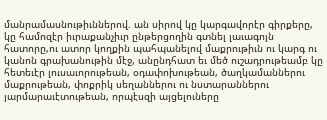մանրամասնութիւններով. ան սիրով կը կարգավորէր գիրքերը, կը համոզէր իւրաքանչիւր ընթերցողին գտնել լաւագոյն հատորը,ու ատոր կողքին պահպանելով մաքրութիւն ու կարգ ու կանոն գրախանութին մէջ, անընդհատ եւ մեծ ուշադրութեամբ կը հետեւէր լուսաւորութեան, օդափոխութեան, ծաղկամաններու մաքրութեան, փոքրիկ սեղաններու ու նստարաններու յարմարաւէտութեան, որպէսզի այցելուները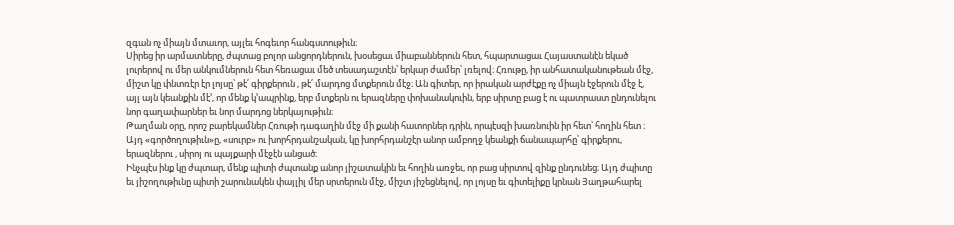զգան ոչ միայն մտաւոր, այլեւ հոգեւոր հանգստութիւն։
Սիրեց իր արմատները, ժպտաց բոլոր անցորդներուն, խօսեցաւ միաբաններուն հետ, հպարտացաւ Հայաստանէն եկած լուրերով ու մեր անկումներուն հետ հեռացաւ մեծ տեսադաշտէն՝ երկար ժամեր՝ լռելով։ Հռութը, իր անհատականութեան մէջ, միշտ կը փնտռէր էր լոյսը՝ թէ՛ գիրքերուն , թէ՛ մարդոց մտքերուն մէջ։ Ան գիտեր, որ իրական արժէքը ոչ միայն էջերուն մէջ է, այլ այն կեանքին մէ՚, որ մենք կ՚ապրինք, երբ մտքերն ու երազները փոխանակուին, երբ սիրտը բաց է ու պատրաստ ընդունելու նոր գաղափարներ եւ նոր մարդոց ներկայութիւն։
Թաղման օրը, որոշ բարեկամներ Հռութի դագաղին մէջ մի քանի հատորներ դրին, որպէսզի խառնուին իր հետ՝ հողին հետ ։ Այդ «գործողութիւն»ը, «սուրբ» ու խորհրդանշական, կը խորհրդանշէր անոր ամբողջ կեանքի ճանապարհը՝ գիրքերու, երազներու , սիրոյ ու պայքարի մէջէն անցած։
Ինչպէս ինք կը ժպտար, մենք պիտի ժպտանք անոր յիշատակին եւ հողին առջեւ, որ բաց սիրտով զինք ընդունեց։ Այդ ժպիտը եւ յիշողութիւնը պիտի շարունակեն փայլիլ մեր սրտերուն մէջ, միշտ յիշեցնելով, որ լոյսը եւ գիտելիքը կրնան Յաղթահարել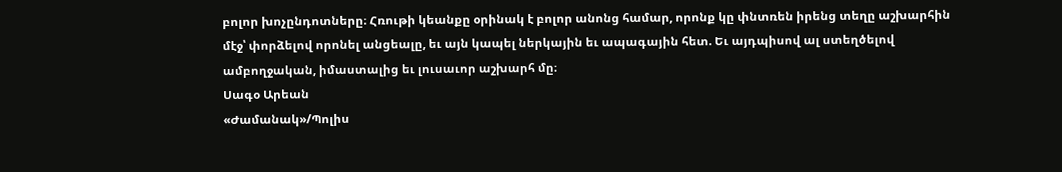բոլոր խոչընդոտները։ Հռութի կեանքը օրինակ է բոլոր անոնց համար, որոնք կը փնտռեն իրենց տեղը աշխարհին մէջ՝ փորձելով որոնել անցեալը, եւ այն կապել ներկային եւ ապագային հետ. Եւ այդպիսով ալ ստեղծելով ամբողջական, իմաստալից եւ լուսաւոր աշխարհ մը։
Սագօ Արեան
«Ժամանակ»/Պոլիս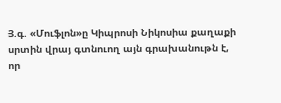Յ.գ. «Մուֆլոն»ը Կիպրոսի Նիկոսիա քաղաքի սրտին վրայ գտնուող այն գրախանութն է, որ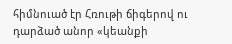հիմնուած էր Հռութի ճիգերով ու դարձած անոր «կեանքի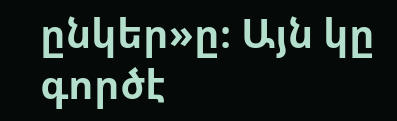ընկեր»ը։ Այն կը գործէ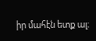իր մահէն ետք ալ։